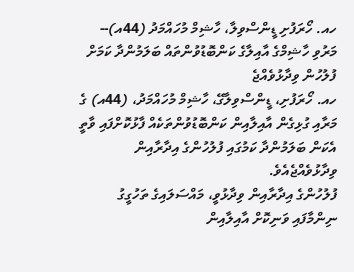ހއ. ހޯރަފުށި ޑީންސްވިލާ، ހާޝިމް މުހައްމަދު (44އ)--
މަރުވި ހާޝިމްގެ އާއިލާގެ ކަންބޮޑުވުންތައް ބަލަމުންދާ ކަމަށް ފުލުހުން ވިދާޅުވެއްޖެ
ހއ. ހޯރަފުށި، ޑީންސްވިލާގޭ، ހާޝިމް މުހައްމަދު، (44އ) ގެ މަރާއި ގުޅިގެން އާއިލާއިން ކަންބޮޑުވުންތަކެއް ފާޅުކޮށްފައި ވާތީ އެކަން ބަލަމުންދާ ކަމުގައި ފުލުހުންގެ އިދާރާއިން ވިދާޅުވެއްޖެއެވެ.
ފުލުހުންގެ އިދާރާއިން ވިދާޅުވީ، މައްސަލައިގެ ތަހުގީގު ނިންމާފައި ވަނިކޮށް އާއިލާއިން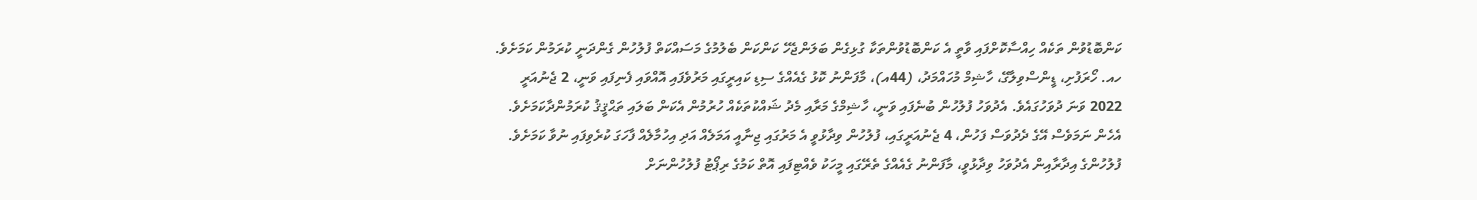ކަންބޮޑުވުން ތަކެއް ހިއްސާކޮށްފައި ވާތީ އެ ކަންބޮޑުވުންތަކާ ގުޅިގެން ބަލަންޖެހޭ ކަންކަން ބެލުމުގެ މަސައްކަތް ފުލުހުން ގެންދަނީ ކުރަމުން ކަމަށެވެ.
ހއ. ހޯރަފުށި، ޑީންސްވިލާގޭ، ހާޝިމް މުހައްމަދު، (44އ)، މާފަންނު ކޮޅު ގެއެއްގެ ސިޑި ކައިރީގައި މަރުވެފައި އޮއްވައި ފެނިފައި ވަނީ، 2 ޖެނުއަރީ 2022 ވަނަ ދުވަހުގައެވެ. އެދުވަހު ފުލުހުން ބުނެފައި ވަނީ، ހާޝިމްގެ މަރާއި މެދު ޝައްކުތަކެއް ހުރުމުން އެކަން ބަލައި ތަޙްޤީޤު ކުރަމުންދާކަމަށެވެ. އެހެން ނަމަވެސް އޭގެ ދެދުވަސް ފަހުން، 4 ޖެނުއަރީގައި، ފުލުހުން ވިދާޅުވީ އެ މަރުގައި ޖިނާއީ އަމަލެއް އަދި އިހުމާލެއް ފާހަގަ ކުރެވިފައި ނުވާ ކަމަށެވެ. ފުލުހުންގެ އިދާރާއިން އެދުވަހު ވިދާޅުވީ، މާފަންނު ގެއެއްގެ ތެރޭގައި މީހަކު ވެއްޓިފައި އޮތް ކަމުގެ ރިޕޯޓު ފުލުހުންނަށް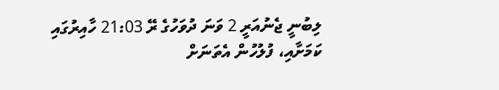ލިބުނީ ޖެނުއަރީ 2 ވަނަ ދުވަހުގެ ރޭ 21:03 ހާއިރުގައި ކަމަށާއި، ފުލުހުން އެތަނަށް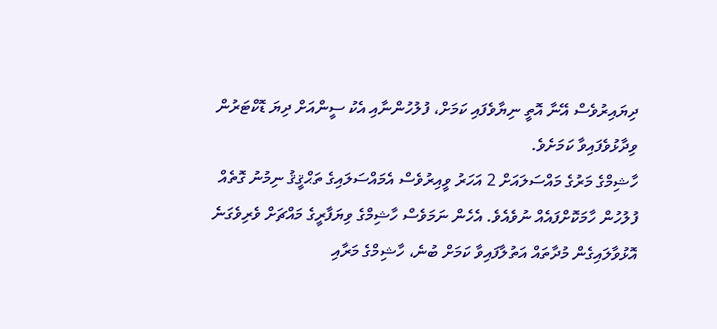ދިޔައިރުވެސް އޭނާ އޮތީ ނިޔާވެފައި ކަމަށް، ފުލުހުންނާއި އެކު ސީންއަށް ދިޔަ ޑޮކްޓަރުން ވިދާޅުވެފައިވާ ކަމަށެވެ.
ހާޝިމްގެ މަރުގެ މައްސަލައަށް 2 އަހަރު ވީއިރުވެސް އެމައްސަލައިގެ ތަޙްޤީޤު ނިމުނު ގޮތެއް ފުލުހުން ހާމަކޮށްފައެއް ނުވެއެވެ. އެހެން ނަމަވެސް ހާޝިމްގެ ވިޔަފާރީގެ މައްޗަށް ވެރިވެގަނެ އޮޅުވާލައިގެން މުދާތައް އަތުލާފައިވާ ކަމަށް ބުނެ، ހާޝިމްގެ މަރާއި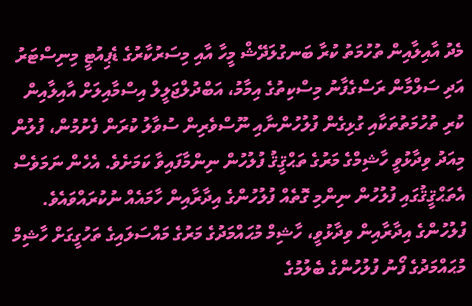މެދު އާއިލާއިން ތުހުމަތު ކުރާ ބަނގުލަދޭޝް މީހާ އާއި މިސަރުކާރުގެ ޑެޕިއުޓީ މިނިސްޓަރު އަދި ސަލްމާން ރަސްގެފާނު މިސްކިތުގެ އިމާމު، އަބްދުލްޖަލީލް އިސްމާއިލަށް އާއިލާއިން ކުރި ތުހުމަތުތަކާއި ގުޅިގެން ފުލުހުންނާއި ނޫސްވެރިން ސުވާލު ކުރަން ފެށުމުން، ފުލުން މިއަދު ވިދާޅުވީ ހާޝިމްގެ މަރުގެ ތަޙްޤީޤު ފުލުހުން ނިންމާފައިވާ ކަމަށެވެ. އެހެން ނަމަވެސް އެތަޙްޤީޤުގައި ފުލުހުން ނިންމި ގޮތެއް ފުލުހުންގެ އިދާރާއިން ހާމައެއް ނުކުރައްވައެވެ.
ފުލުހުންގެ އިދާރާއިން ވިދާޅުވީ، ހާޝިމް މުޙައްމަދުގެ މަރުގެ މައްސަލައިގެ ތަހުގީގަށް ހާޝިމް މުޙައްމަދުގެ ފޯނު ފުލުހުންގެ ބެލުމުގެ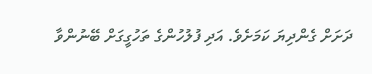ދަށަށް ގެންދިޔަ ކަމަށެވެ. އަދި ފުލުހުންގެ ތަހުގީގަށް ބޭނުންވާ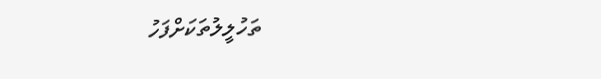ތަހުލީލުތަކަށްފަހު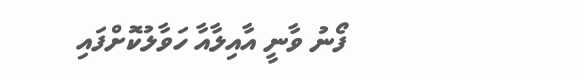ފޯނު ވާނީ އާއިލާއާ ހަވާލުކޮށްފައި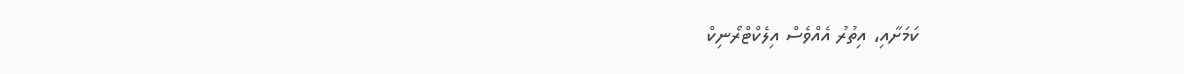ކަމަށާއި، އިތުރު އެއްވެސް އިލެކްޓްރޯނިކް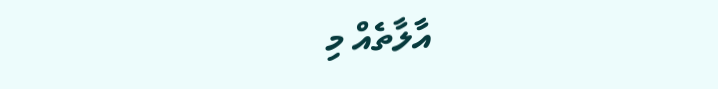އާލާތެއް މި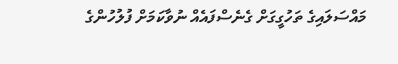މައްސަލައިގެ ތަހުގީގަށް ގެނެސްފައެއް ނުވާކަމަށް ފުލުހުންގެ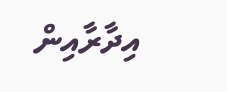އިދާރާއިން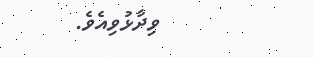ވިދާޅުވިއެވެ.